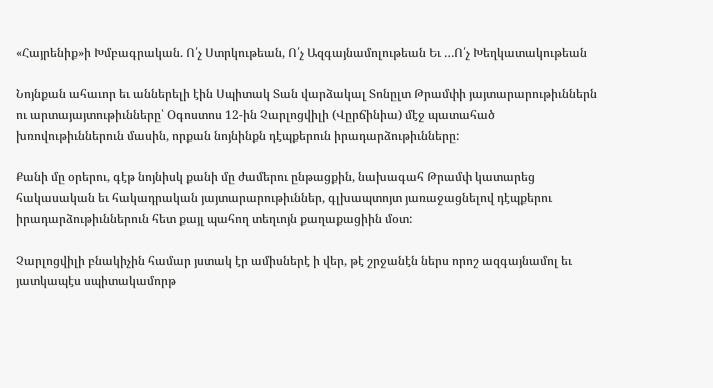«Հայրենիք»ի Խմբագրական. Ո՛չ Ստրկութեան, Ո՛չ Ազգայնամոլութեան Եւ …Ո՛չ Խեղկատակութեան

Նոյնքան ահաւոր եւ աններելի էին Սպիտակ Տան վարձակալ Տոնըլտ Թրամփի յայտարարութիւններն ու արտայայտութիւնները՝ Օգոստոս 12-ին Չարլոցվիլի (Վըրճինիա) մէջ պատահած խռովութիւններուն մասին, որքան նոյնինքն դէպքերուն իրադարձութիւնները:

Քանի մը օրերու, գէթ նոյնիսկ քանի մը ժամերու ընթացքին, նախագահ Թրամփ կատարեց հակասական եւ հակադրական յայտարարութիւններ, գլխապտոյտ յառաջացնելով դէպքերու իրադարձութիւններուն հետ քայլ պահող տեղւոյն քաղաքացիին մօտ:

Չարլոցվիլի բնակիչին համար յստակ էր ամիսներէ ի վեր, թէ շրջանէն ներս որոշ ազգայնամոլ եւ յատկապէս սպիտակամորթ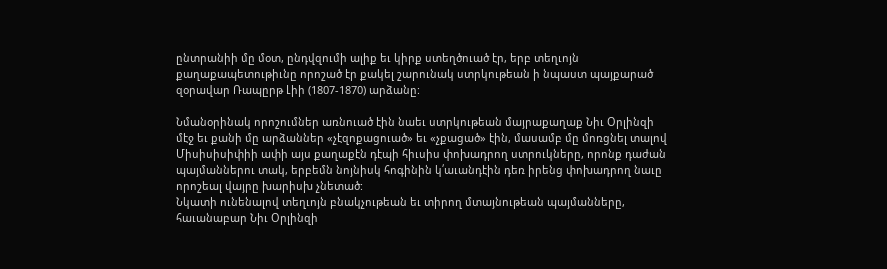ընտրանիի մը մօտ, ընդվզումի ալիք եւ կիրք ստեղծուած էր, երբ տեղւոյն քաղաքապետութիւնը որոշած էր քակել շարունակ ստրկութեան ի նպաստ պայքարած զօրավար Ռապըրթ Լիի (1807-1870) արձանը:

Նմանօրինակ որոշումներ առնուած էին նաեւ ստրկութեան մայրաքաղաք Նիւ Օրլինզի մէջ եւ քանի մը արձաններ «չէզոքացուած» եւ «չքացած» էին, մասամբ մը մոռցնել տալով Միսիսիսիփիի ափի այս քաղաքէն դէպի հիւսիս փոխադրող ստրուկները, որոնք դաժան պայմաններու տակ, երբեմն նոյնիսկ հոգինին կ՛աւանդէին դեռ իրենց փոխադրող նաւը որոշեալ վայրը խարիսխ չնետած:
Նկատի ունենալով տեղւոյն բնակչութեան եւ տիրող մտայնութեան պայմանները, հաւանաբար Նիւ Օրլինզի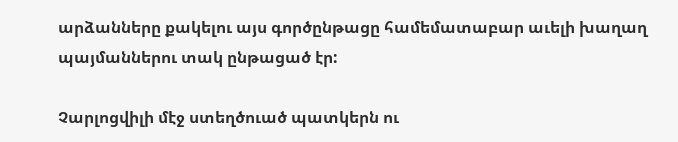արձանները քակելու այս գործընթացը համեմատաբար աւելի խաղաղ պայմաններու տակ ընթացած էր:

Չարլոցվիլի մէջ ստեղծուած պատկերն ու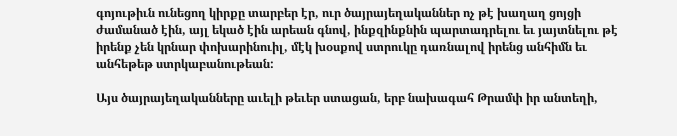գոյութիւն ունեցող կիրքը տարբեր էր, ուր ծայրայեղականներ ոչ թէ խաղաղ ցոյցի ժամանած էին, այլ եկած էին արեան գնով, ինքզինքնին պարտադրելու եւ յայտնելու թէ իրենք չեն կրնար փոխարինուիլ, մէկ խօսքով ստրուկը դառնալով իրենց անհիմն եւ անհեթեթ ստրկաբանութեան:

Այս ծայրայեղականները աւելի թեւեր ստացան, երբ նախագահ Թրամփ իր անտեղի,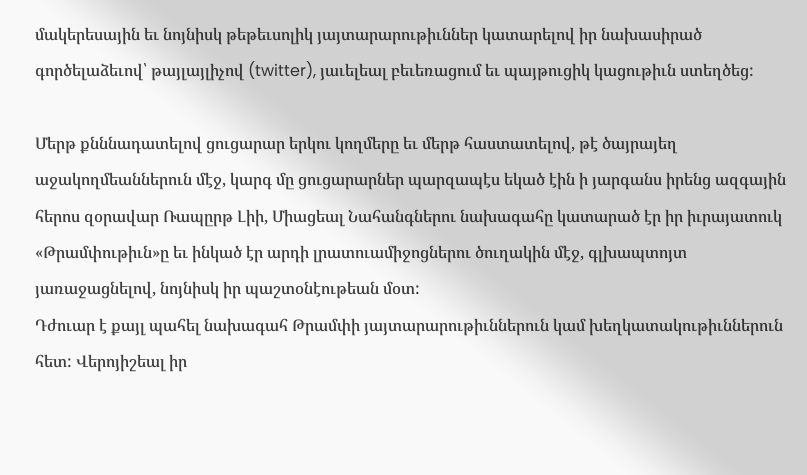մակերեսային եւ նոյնիսկ թեթեւսոլիկ յայտարարութիւններ կատարելով իր նախասիրած գործելաձեւով՝ թայլայլիչով (twitter), յաւելեալ բեւեռացում եւ պայթուցիկ կացութիւն ստեղծեց:

Մերթ քնննադատելով ցուցարար երկու կողմերը եւ մերթ հաստատելով, թէ ծայրայեղ աջակողմեաններուն մէջ, կարգ մը ցուցարարներ պարզապէս եկած էին ի յարգանս իրենց ազգային հերոս զօրավար Ռապըրթ Լիի, Միացեալ Նահանգներու նախագահը կատարած էր իր իւրայատուկ «Թրամփութիւն»ը եւ ինկած էր արդի լրատուամիջոցներու ծուղակին մէջ, գլխապտոյտ յառաջացնելով, նոյնիսկ իր պաշտօնէութեան մօտ:
Դժուար է քայլ պահել նախագահ Թրամփի յայտարարութիւններուն կամ խեղկատակութիւններուն հետ: Վերոյիշեալ իր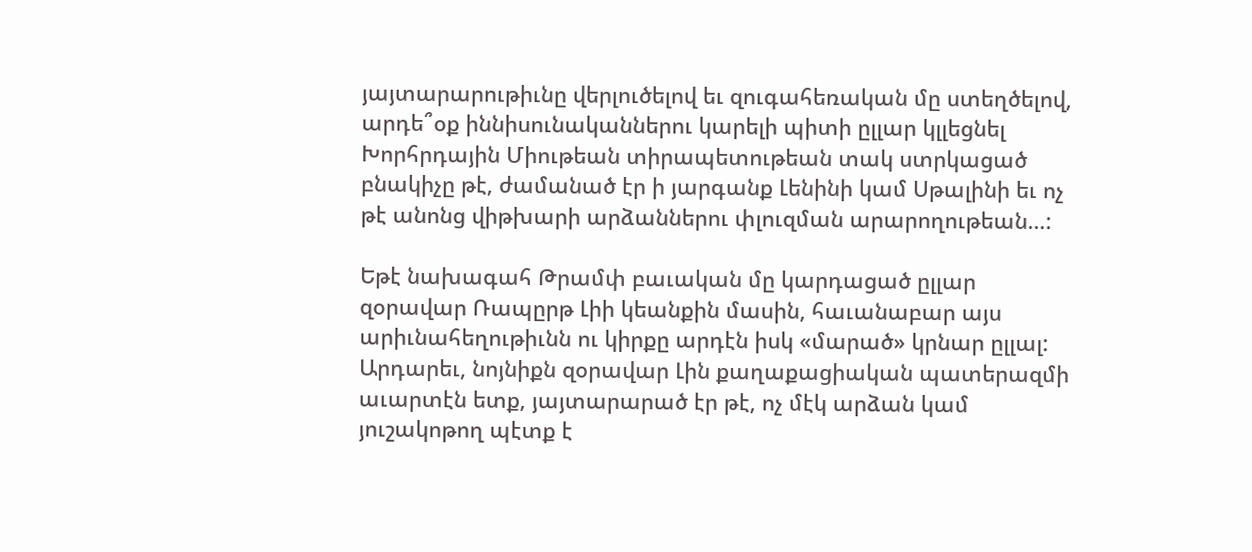յայտարարութիւնը վերլուծելով եւ զուգահեռական մը ստեղծելով, արդե՞օք իննիսունականներու կարելի պիտի ըլլար կլլեցնել Խորհրդային Միութեան տիրապետութեան տակ ստրկացած բնակիչը թէ, ժամանած էր ի յարգանք Լենինի կամ Սթալինի եւ ոչ թէ անոնց վիթխարի արձաններու փլուզման արարողութեան…:

Եթէ նախագահ Թրամփ բաւական մը կարդացած ըլլար զօրավար Ռապըրթ Լիի կեանքին մասին, հաւանաբար այս արիւնահեղութիւնն ու կիրքը արդէն իսկ «մարած» կրնար ըլլալ: Արդարեւ, նոյնիքն զօրավար Լին քաղաքացիական պատերազմի աւարտէն ետք, յայտարարած էր թէ, ոչ մէկ արձան կամ յուշակոթող պէտք է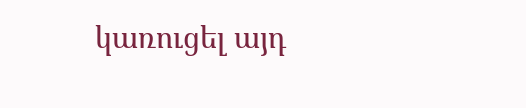կառուցել այդ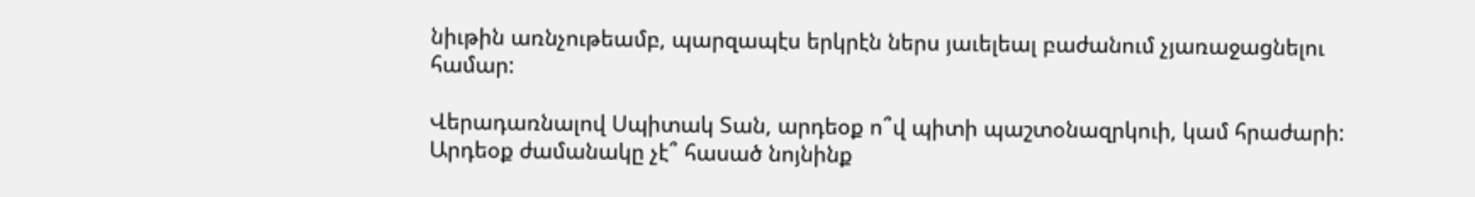նիւթին առնչութեամբ, պարզապէս երկրէն ներս յաւելեալ բաժանում չյառաջացնելու համար:

Վերադառնալով Սպիտակ Տան, արդեօք ո՞վ պիտի պաշտօնազրկուի, կամ հրաժարի: Արդեօք ժամանակը չէ՞ հասած նոյնինք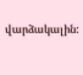վարձակալին: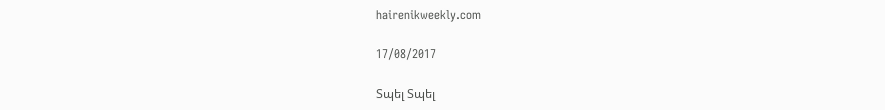hairenikweekly.com

17/08/2017

Տպել Տպել